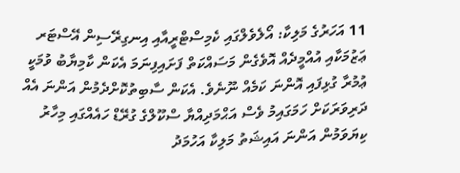11 އަހަރުގެ މަލިކާ: އޯލެވެލްގައި ކެމިސްޓްރީއާއި އިނގިރޭސިން އޭސްޓަރ
ޢަޒުމަކާއި އުއްމީދެއް އޮވެގެން މަސައްކަތް ފަށައިފިނަމަ އެކަން ކާމިޔާބު ވުމަކީ ޢުމުރާ ގުޅިފައި އޮންނަ ކަމެއް ނޫނެވެ. އެކަން ސާބިތުކޮށްދެމުން އަންނަ އެއް ދަރިވަރަކަށް ހަމަގައިމު ވެސް އަޙްމަދިއްޔާ ސްކޫލްގެ ގުރޭޑް ހައެއްގައި މިހާރު ކިޔަވަމުން އަންނަ އައިޝަތު މަލިކާ އަހުމަދު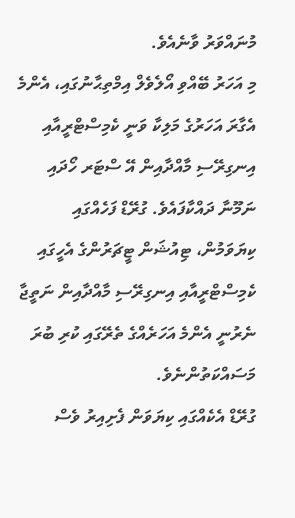މުނައްވަރު ވާނެއެވެ.
މި އަހަރު ބޭއްވި އޯލެވެލް އިމްތިޙާނުގައި، އެންމެ އެގާރަ އަހަރުގެ މަލިކާ ވަނީ ކެމިސްޓްރީއާއި އިނގިރޭސި މާއްދާއިން އޭ ސްޓަރ ހޯދައި ނަމޫނާ ދައްކާފައެވެ. ގުރޭޑް ފަހެއްގައި ކިޔަވަމުން، ޓިއުޝަން ޓީޗަރުންގެ އެހީގައި ކެމިސްޓްރީއާއި އިނގިރޭސި މާއްދާއިން ނަތީޖާ ނެރުނީ އެންމެ އަހަރެއްގެ ތެރޭގައި ކުރި ބުރަ މަސައްކަތުންނެވެ.
ގުރޭޑް އެކެއްގައި ކިޔަވަން ފެށިއިރު ވެސް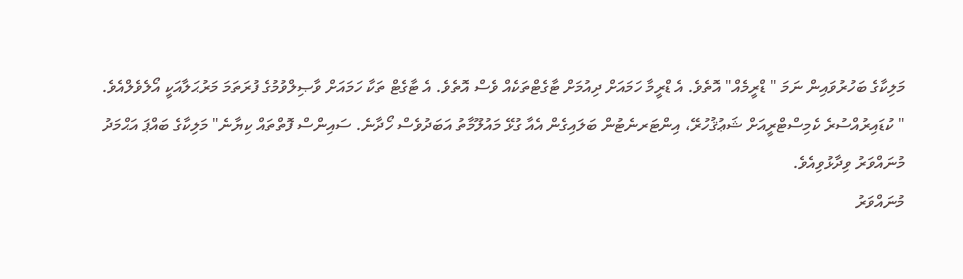މަލިކާގެ ބަހުރުވައިން ނަމަ " ޑްރީމެއް" އޮތެވެ. އެ ޑްރީމާ ހަމައަށް ދިއުމަށް ޓާގެޓްތަކެއް ވެސް އޮތެވެ. އެ ޓާގެޓް ތަކާ ހަމައަށް ވާޞިލްވުމުގެ ފުރަތަމަ މަރުޙަލާއަކީ އޯލެވެލްއެވެ.
" ކުޑައިރުއްސުރެ ކެމިސްޓްރީއަށް ޝަޢުޤުހުރޭ، އިންޓަރނެޓުން ބަލައިގެން އެއާ ގުޅޭ މައުލޫމާތު އަބަދުވެސް ހޯދާނެ. ސައިންސް ފޮތްތައް ކިޔާނެ" މަލިކާގެ ބައްޕަ އަޙްމަދު މުނައްވަރު ވިދާޅުވިއެވެ.
މުނައްވަރު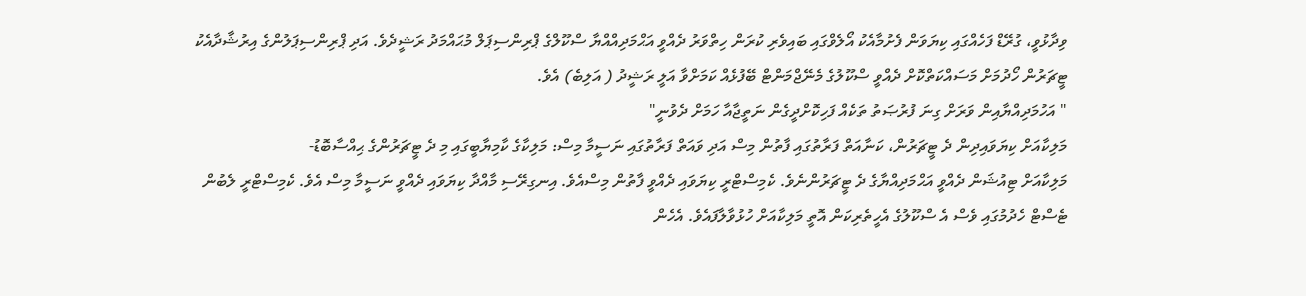ވިދާޅުވީ، ގުރޭޑް ފަހެއްގައި ކިޔަވަން ފެށުމާއެކު އޯލެވްގައި ބައިވެރި ކުރަން ހިތްވަރު ދެއްވީ އަޙްމަދިއްއްޔާ ސްކޫލްގެ ޕްރިންސިޕަލް މުޙައްމަދު ރަޝީދެވެ. އަދި ޕްރިންސިޕަލުންގެ އިރުޝާދާއެކު ޓީޗަރުން ހޯދުމަށް މަސައްކަތްކޮށް ދެއްވީ ސްކޫލުގެ މެނޭޖްމަންޓް ބޭފުޅެއް ކަމަށްވާ އަލީ ރަޝީދު ( އަލިބެ) އެވެ.
" އަހުމަދިއްޔާއިން ވަރަށް ގިނަ ފުރުޞަތު ތަކެއް ފަހިކޮށްދީގެން ނަތީޖާއާ ހަމަށް ދެވުނީ"
މަލިކާއަށް ކިޔަވައިދިން ދެ ޓީޗަރުން، ކަނާއަތް ފަރާތުގައި ފާތުން މިސް އަދި ވައަތް ފަރާތުގައި ނަސީމާ މިސް: މަލިކާގެ ކާމިޔާބީގައި މި ދެ ޓީޗަރުންގެ ޙިއްސާބޮޑު-
މަލިކާއަށް ޓިއުޝަން ދެއްވީ އަޙްމަދިއްޔާގެ ދެ ޓީޗަރުންނެވެ. ކެމިސްޓްރީ ކިޔަވައި ދެއްވީ ފާތުން މިސްއެވެ. އިނގިރޭސި މާއްދާ ކިޔަވައި ދެއްވީ ނަސީމާ މިސް އެވެ. ކެމިސްޓްރީ ލެބުން ޓެސްޓް ހެދުމުގައި ވެސް އެ ސްކޫލުގެ އެހީތެރިކަން އޮތީ މަލިކާއަށް ހުޅުވާލާފައެވެ. އެހެން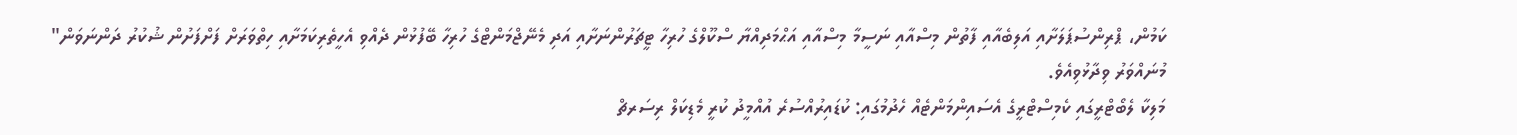ކަމުން، ޕްރިންސުޕަލަށާއި އަލިބެއާއި ފާތުން މިސްއާއި ނަސީމާ މިސްއާއި އަޙްމަދިއްޔާ ސްކޫލްގެ ހުރިހާ ޓީޗަރުންނަށާއި އަދި މެނޭޖްމަންޓްގެ ހުރިހާ ބޭފުޅުން ދެއްވި އެހީތެރިކަމަށާއި ހިތްވަރަށް ފަށްފަށުން ޝުކުރު ދަންނަވަން" މުނައްވަރު ވިދާޅުވިއެވެ.
މަލިކާ ލެބޯޓްރީގައި ކެމިސްޓްރީގެ އެސައިންމަންޓެއް ހެދުމުގައި: ކުޑައިރުއްސުރެ އުއްމީދު ކުރީ މެޑިކަލް ރިސަރޗް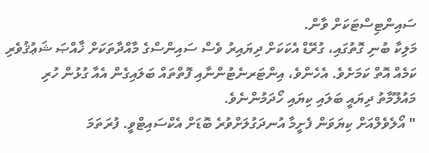ސައިންޓިސްޓަކަށް ވާން.
މަލިކާ ބުނި ގޮތުގައި، ގުރޭޑް އެކަކަށް ދިޔައިރު ވެސް ސައިންސްގެ މާއްދާތަކަށް ޚާއްޞަ ޝަޢުޤުވެރި ކަމެއް އޮތް ކަމަށެވެ. އެހެންވެ، އިންޓަރނެޓުންނާއި ފޮތްތައް ބަލައިގެން އެއާ ގުޅުން ހުރި މައުލޫމާތު ދިޔައީ ބަލައި ކިޔައި ހޯދަމުންނެވެ.
" އޯލެވެލްއަށް ކިޔަވަން ފެށީމާ އުނދަގުލަށްވުރެ ބޮޑަށް އެކްސައިޓްވީ. ފުރަތަމަ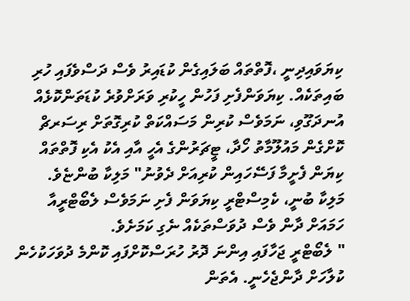ކިޔަވައިދިނީ ،ފޮތްތައް ބަލައިގެން ކުޑައިރު ވެސް ދަސްވެފައި ހުރި ބައިތަކެއް. ކިޔަވަންފެށި ފަހުން ހީކުރި ވަރަށްވުރެ ކުޑަތަންކޮޅެއް އުނދަގޫވި، ނަމަވެސް ކުރިން މަސައްކަތް ކުރިގޮތަށް ރިސަރޗް ކޮށްގެން މައުލޫމާތު ހޯދާ، ޓީޗަރުންގެ އެހީ އާއި އެކު އެކި ފޮތްތައް ކިޔަން ފެށީމާ ފަސޭހައިން ކުރިއަށް ދެވުނު" މަލިކާ ބުންޏެވެ.
މަލިކާ ބުނީ، ކެމިސްޓްރީ ކިޔަވަން ފެށި ނަމަވެސް ލެބޯޓްރީއާ ހަމައަށް ދާން ވެސް ދުވަސްތަކެއް ނެގި ކަމަށެވެ.
" ލެބޯޓްރީ ޖަހާފައި އިންނަ ދޮރު ހުރަސްކޮށްފައި ކޮންމެ ދުވަހަކުހެން ކުލާހަށް ދާންޖެހެނީ. އެތަން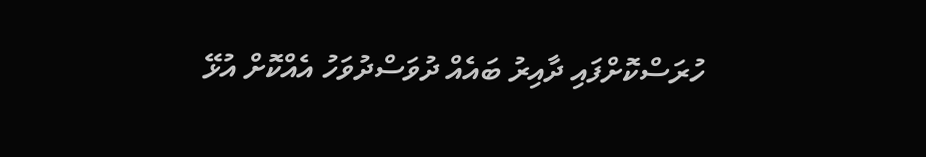ހުރަސްކޮށްފައި ދާއިރު ބައެއް ދުވަސްދުވަހު އެއްކޮށް އުޅޭ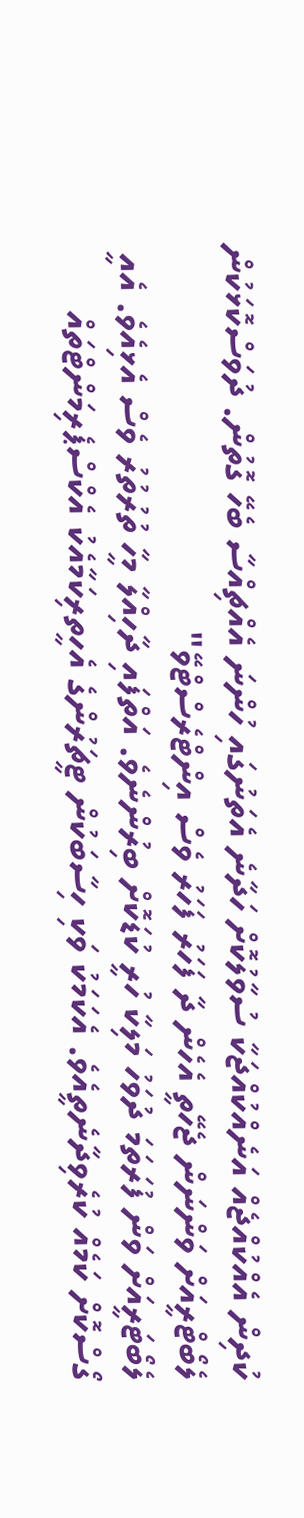ކުދިން އެއްކުއްޖެއް އަނެއްކުއްޖަކާ ސުވާލުކޮށް ހަދާނެ އެތަނުގައި ހުންނަ އެއްޗިއްސާ ބެހޭ ގޮތުން. ދުވަސްކޮޅަކުން ލެބޯޓްރީއަށް ވަންނަން ޖެހޭތީ އެހެން ދާ ފަހަރު ފަހަރު ވެސް އިންޓްރެސްޓްވޭ"
ލެބޯޓަރީއަށް ވަން ފުރަތަމަ ދުވަހު މަލިކާ ހުރީ ކުޑަކޮށް ބިރުންނެވެ. އަތްފައި ދާހިއްލާ މީހާ ތުރުތުރު ވެސް އެޅިއެވެ. އެއީ ގޯސްކޮށް ކަމެއް ކުރެވިދާނެތީއެވެ. އެކަމަކު ވަކި ހިސާބަކުން ޓީޗަރުންގެ އެހީތރިކަމާއެކު އެކްސްޕެރިމަންޓްތައް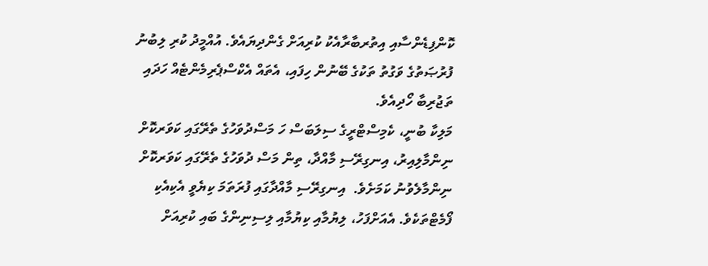ކޮންފިޑެންސާއި އިތުރބާރާއެކު ކުރިއަށް ގެންދިޔައެވެ. އުއްމީދު ކުރި ލިބުނު ފުރުޞަތުގެ ވަގުތު ތަކުގެ ބޭނުން ހިފައި، އެތައް އެކްސްޕެރިމެންޓެއް ހަދައި ތަޖުރިބާ ހޯދިއެވެ.
މަލިކާ ބުނީ، ކެމިސްޓްރީގެ ސިލަބަސް ހަ މަސްދުވަހުގެ ތެރޭގައި ކަވަރކޮށް ނިންމާލިއިރު، އިނގިރޭސި މާއްދާ، ތިން މަސް ދުވަހުގެ ތެރޭގައި ކަވަރކޮށް ނިންމާލެވުނު ކަމަށެވެ.  އިނގިރޭސި މާއްދާގައި ފުރަތަމަ ކިޔެވީ އެކިއެކި ފޯމެޓްތަކެވެ. އެއަށްފަހު، ލިޔުމާއި ކިޔުމާއި ލިސިނިންގެ ބައި ކުރިއަށް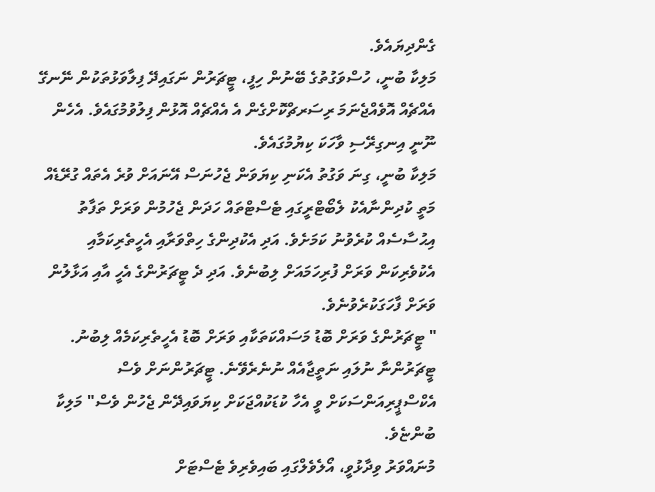ގެންދިޔައެވެ.
މަލިކާ ބުނީ، ހުސްވަގުތުގެ ބޭނުން ހިފީ، ޓީޗަރުން ނަގައިދޭ ފިލާވަޅުތަކުން ނޭނގޭ އެއްޗެއް އޮވެއްޖެނަމަ ރިސަރޗްކޮށްގެން އެ އެއްޗެއް އޮޅުން ފިލުވުމުގައެވެ. އެހެން ނޫނީ އިނގިރޭސި ވާހަކަ ކިޔުމުގައެވެ.
މަލިކާ ބުނީ، ގިނަ ވަގުތު އެކަނި ކިޔަވަން ޖެހުނަސް އޭނައަށް ވުރެ އެތައް ގުރޭޑެއް މަތީ ކުދިންނާއެކު ލެބޯޓްރީގައި ޓެސްޓްތައް ހަދަން ޖެހުމުން ވަރަށް ތަފާތު އިޙުސާސެއް ކުރެވުނު ކަމަށެވެ. އަދި އެކުދިންގެ ހިތްވަރާއި އެހީތެރިކަމާއި އެކުވެރިކަން ވަރަށް ފުރިހަމައަށް ލިބުނެވެ. އަދި ދެ ޓީޗަރުންގެ އެހީ އާއި އަޅާލުން ވަރަށް ފާހަގަކުރެވުނެވެ.
" ޓީޗަރުންގެ ވަރަށް ބޮޑު މަސައްކަތަކާއި ވަރަށް ބޮޑު އެހީތެރިކަމެއް ލިބުނު. ޓީޗަރުންނާ ނުލައި ނަތީޖާއެއް ނުނެރެވޭނެ. ޓީޗަރުންނަށް ވެސް އެކްސްޕީރިއަންސަކަށް ވީ އެހާ ކުޑަކުއްޖަކަށް ކިޔަވައިދޭން ޖެހުން ވެސް" މަލިކާ ބުންޏެވެ.
މުނައްވަރު ވިދާޅުވީ، އޯލެވެލްގައި ބައިވެރިވެ ޓެސްޓަށް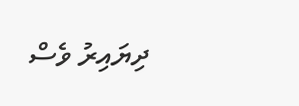ދިޔައިރު ވެސް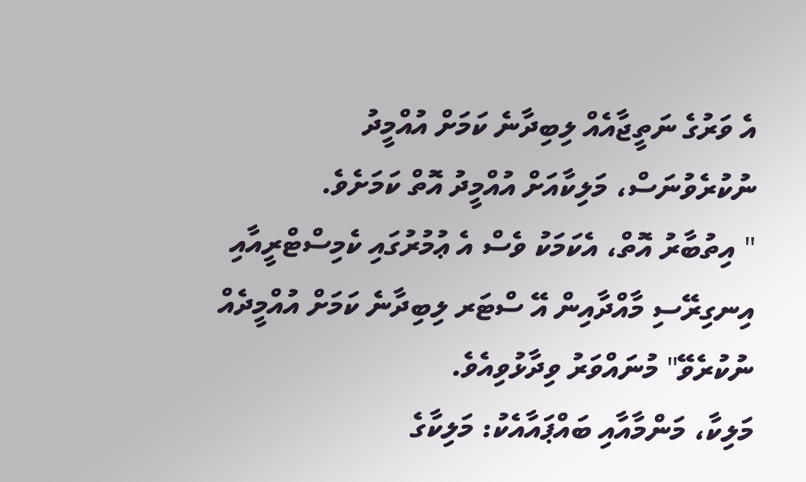އެ ވަރުގެ ނަތީޖާއެއް ލިބިދާނެ ކަމަށް އުއްމީދު ނުކުރެވުނަސް، މަލިކާއަށް އުއްމީދު އޮތް ކަމަށެވެ.
" އިތުބާރު އޮތް، އެކަމަކު ވެސް އެ ޢުމުރުގައި ކެމިސްޓްރީއާއި އިނގިރޭސި މާއްދާއިން އޭ ސްޓަރ ލިބިދާނެ ކަމަށް އުއްމީދެއް ނުކުރެވޭ" މުނައްވަރު ވިދާޅުވިއެވެ.
މަލިކާ، މަންމާއާއި ބައްޕައާއެކު: މަލިކާގެ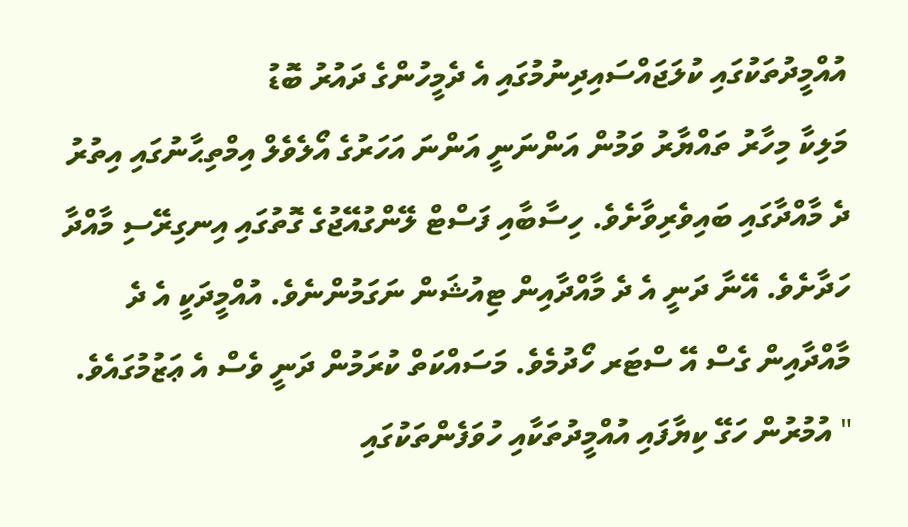އުއްމީދުތަކުގައި ކުލަޖައްސައިދިނުމުގައި އެ ދެމީހުންގެ ދައުރު ބޮޑު
މަލިކާ މިހާރު ތައްޔާރު ވަމުން އަންނަނީ އަންނަ އަހަރުގެ އޯލެވެލް އިމްތިޙާނުގައި އިތުރު ދެ މާއްދާގައި ބައިވެރިވާށެވެ. ހިސާބާއި ފަސްޓް ލޭންގުއޭޖުގެ ގޮތުގައި އިނގިރޭސި މާއްދާ ހަދާށެވެ. އޭނާ ދަނީ އެ ދެ މާއްދާއިން ޓިއުޝަން ނަގަމުންނެވެ. އުއްމީދަކީ އެ ދެ މާއްދާއިން ގެސް އޭ ސްޓަރ ހޯދުމެވެ. މަސައްކަތް ކުރަމުން ދަނީ ވެސް އެ ޢަޒުމުގައެވެ.
" އުމުރުން ހަގޭ ކިޔާފައި އުއްމީދުތަކާއި ހުވަފެންތަކުގައި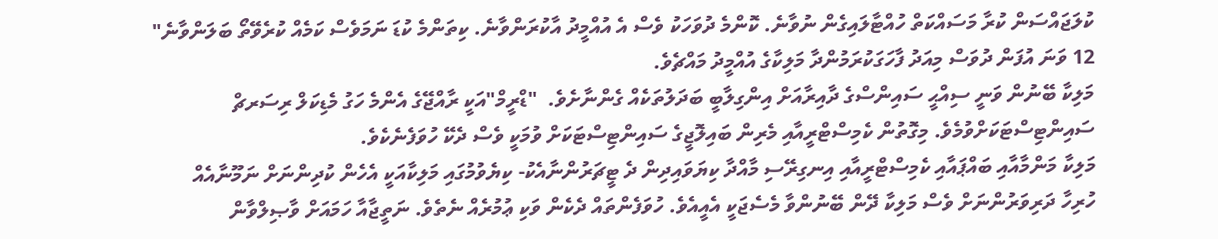ކުލަޖައްސަން ކުރާ މަސައްކަތް ހުއްޓާލައިގެން ނުވާނެ. ކޮންމެ ދުވަހަކު ވެސް އެ އުއްމީދު އާކުރަންވާނެ. ކިތަންމެ ކުޑަ ނަމަވެސް ކަމެއް ކުރެވޭތޯ ބަލަންވާނެ"  12 ވަނަ އުފަން ދުވަސް މިއަދު ފާހަގަކުރަމުންދާ މަލިކާގެ އުއްމީދު މައްޗެވެ.
މަލިކާ ބޭނުން ވަނީ ސިއްޙީ ސައިންސްގެ ދާއިރާއަށް އިންގިލާބީ ބަދަލުތަކެއް ގެންނާށެވެ.  "ޑްރީމް"އަކީ ރާއްޖޭގެ އެންމެ ހަގު މެޑިކަލް ރިސަރޗް ސައިންޓިސްޓަކަށްވުމެވެ. މިގޮތުން ކެމިސްޓްރީއާއި މެރިން ބައިލޮޖީގެ ސައިންޓިސްޓަކަށް ވުމަކީ ވެސް ދެކޭ ހުވަފެނެކެވެ.
މަލިކާ މަންމާއާއި ބައްޕައާއި ކެމިސްޓްރީއާއި އިނގިރޭސި މާއްދާ ކިޔަވައިދިން ދެ ޓީޗަރުންނާއެކު- ކިޔެވުމުގައި މަލިކާއަކީ އެހެން ކުދިންނަށް ނަމޫނާއެއް
ހުރިހާ ދަރިވަރުންނަށް ވެސް މަލިކާ ދޭން ބޭނުންވާ މެސެޖަކީ އެއީއެވެ. ހުވަފެންތައް ދެކެން ވަކި ޢުމުރެއް ނެތެވެ. ނަތީޖާއާ ހަމައަށް ވާޞިލްވާން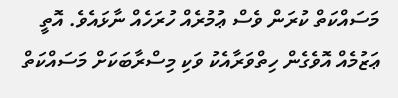މަސައްކަތް ކުރަން ވެސް ޢުމުރެއް ހުރަހެއް ނާޅައެވެ. އޮތީ ޢަޒުމެއް އޮވެގެން ހިތްވަރާއެކު ވަކި މިސްރާބަކަށް މަސައްކަތް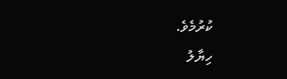ކުރުމެވެ.
ހިޔާލު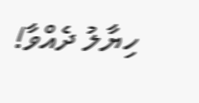ހިޔާލު ދެއްވާ!